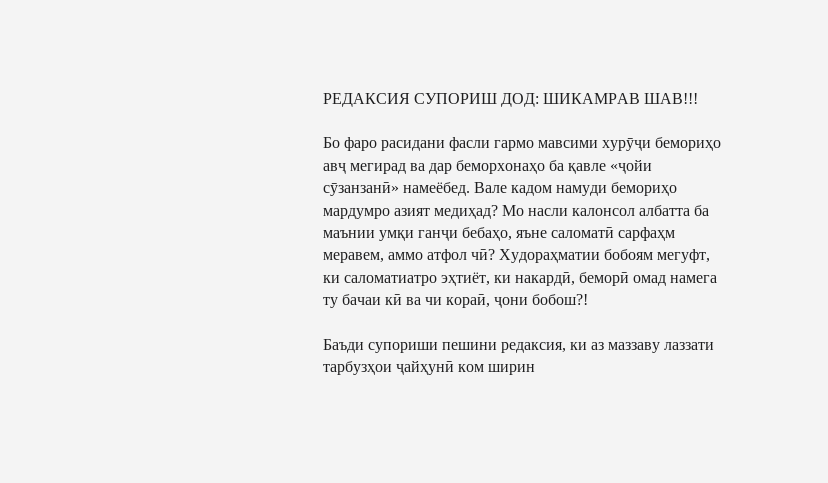РЕДАКСИЯ СУПОРИШ ДОД: ШИКАМРАВ ШАВ!!!

Бо фаро расидани фасли гармо мавсими хурӯҷи бемориҳо авҷ мегирад ва дар беморхонаҳо ба қавле «ҷойи сӯзанзанӣ» намеёбед. Вале кадом намуди бемориҳо мардумро азият медиҳад? Мо насли калонсол албатта ба маънии умқи ганҷи бебаҳо, яъне саломатӣ сарфаҳм меравем, аммо атфол чӣ? Худораҳматии бобоям мегуфт, ки саломатиатро эҳтиёт, ки накардӣ, беморӣ омад намега ту бачаи кӣ ва чи кораӣ, ҷони бобош?!

Баъди супориши пешини редаксия, ки аз маззаву лаззати тарбузҳои ҷайҳунӣ ком ширин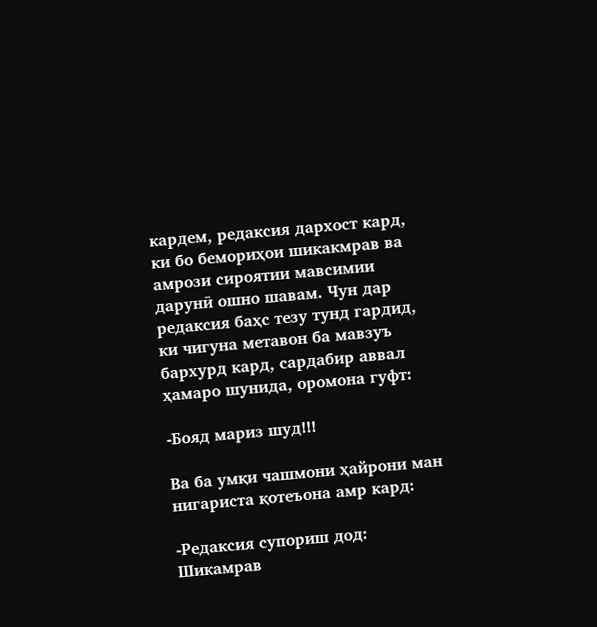кардем, редаксия дархост кард, ки бо бемориҳои шикакмрав ва амрози сироятии мавсимии дарунӣ ошно шавам. Чун дар редаксия баҳс тезу тунд гардид, ки чигуна метавон ба мавзуъ бархурд кард, сардабир аввал ҳамаро шунида, оромона гуфт:

-Бояд мариз шуд!!!

Ва ба умқи чашмони ҳайрони ман нигариста қотеъона амр кард:

-Редаксия супориш дод: Шикамрав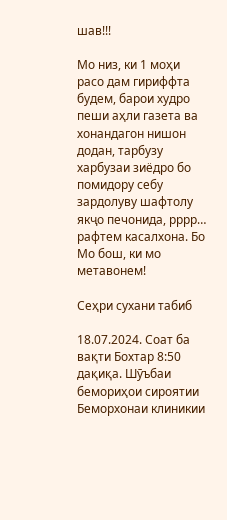шав!!!

Мо низ, ки 1 моҳи расо дам гириффта будем, барои худро пеши аҳли газета ва хонандагон нишон додан, тарбузу харбузаи зиёдро бо помидору себу зардолуву шафтолу якҷо печонида, рррр… рафтем касалхона. Бо Мо бош, ки мо метавонем!

Сеҳри сухани табиб

18.07.2024. Соат ба вақти Бохтар 8:50 дақиқа. Шӯъбаи бемориҳои сироятии Беморхонаи клиникии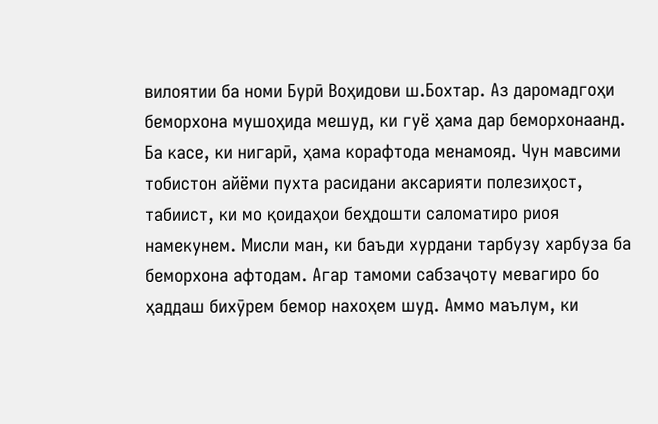вилоятии ба номи Бурӣ Воҳидови ш.Бохтар. Аз даромадгоҳи беморхона мушоҳида мешуд, ки гуё ҳама дар беморхонаанд. Ба касе, ки нигарӣ, ҳама корафтода менамояд. Чун мавсими тобистон айёми пухта расидани аксарияти полезиҳост, табиист, ки мо қоидаҳои беҳдошти саломатиро риоя намекунем. Мисли ман, ки баъди хурдани тарбузу харбуза ба беморхона афтодам. Агар тамоми сабзаҷоту мевагиро бо ҳаддаш бихӯрем бемор нахоҳем шуд. Аммо маълум, ки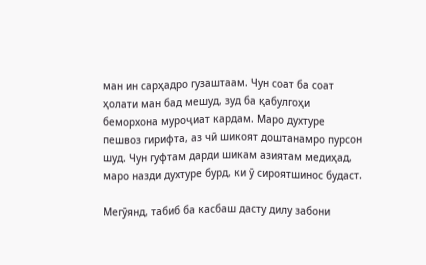ман ин сарҳадро гузаштаам. Чун соат ба соат ҳолати ман бад мешуд, зуд ба қабулгоҳи беморхона муроҷиат кардам. Маро духтуре пешвоз гирифта, аз чӣ шикоят доштанамро пурсон шуд. Чун гуфтам дарди шикам азиятам медиҳад, маро назди духтуре бурд, ки ӯ сироятшинос будаст.

Мегӯянд, табиб ба касбаш дасту дилу забони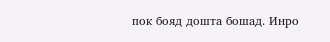пок бояд дошта бошад. Инро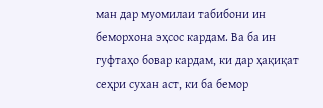ман дар муомилаи табибони ин беморхона эҳсос кардам. Ва ба ин гуфтаҳо бовар кардам, ки дар ҳақиқат сеҳри сухан аст, ки ба бемор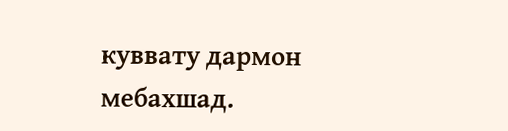куввату дармон мебахшад.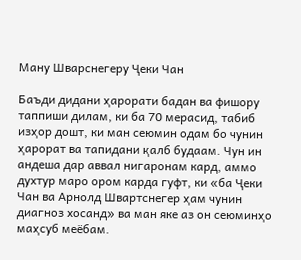Ману Шварснегеру Ҷеки Чан

Баъди дидани ҳарорати бадан ва фишору таппиши дилам, ки ба 70 мерасид, табиб изҳор дошт, ки ман сеюмин одам бо чунин ҳарорат ва тапидани қалб будаам. Чун ин андеша дар аввал нигаронам кард, аммо духтур маро ором карда гуфт, ки «ба Ҷеки Чан ва Арнолд Швартснегер ҳам чунин диагноз хосанд» ва ман яке аз он сеюминҳо маҳсуб меёбам.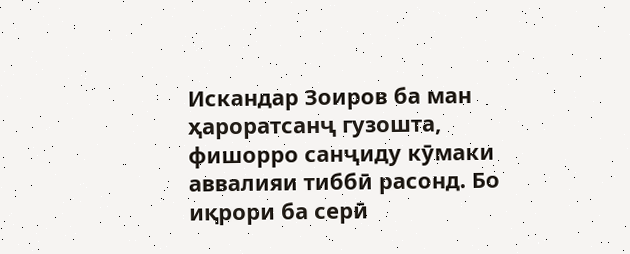Искандар Зоиров ба ман ҳароратсанҷ гузошта, фишорро санҷиду кӯмаки аввалияи тиббӣ расонд. Бо иқрори ба серӣ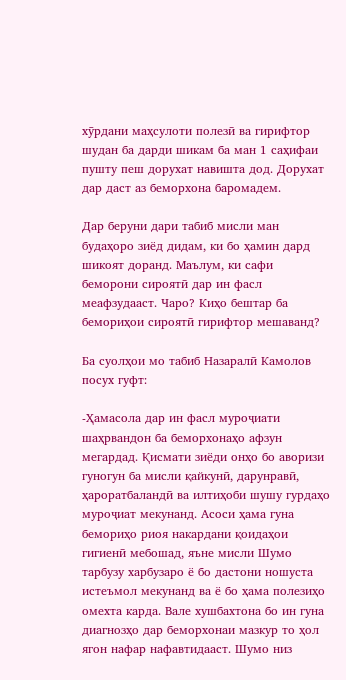хӯрдани маҳсулоти полезӣ ва гирифтор шудан ба дарди шикам ба ман 1 саҳифаи пушту пеш дорухат навишта дод. Дорухат дар даст аз беморхона баромадем.

Дар беруни дари табиб мисли ман будаҳоро зиёд дидам, ки бо ҳамин дард шикоят доранд. Маълум, ки сафи беморони сироятӣ дар ин фасл меафзудааст. Чаро? Киҳо бештар ба бемориҳои сироятӣ гирифтор мешаванд?

Ба суолҳои мо табиб Назаралӣ Камолов посух гуфт:

-Ҳамасола дар ин фасл муроҷиати шаҳрвандон ба беморхонаҳо афзун мегардад. Қисмати зиёди онҳо бо аворизи гуногун ба мисли қайкунӣ, дарунравӣ, ҳароратбаландӣ ва илтиҳоби шушу гурдаҳо муроҷиат мекунанд. Асоси ҳама гуна бемориҳо риоя накардани қоидаҳои гигиенӣ мебошад, яъне мисли Шумо тарбузу харбузаро ё бо дастони ношуста истеъмол мекунанд ва ё бо ҳама полезиҳо омехта карда. Вале хушбахтона бо ин гуна диагнозҳо дар беморхонаи мазкур то ҳол ягон нафар нафавтидааст. Шумо низ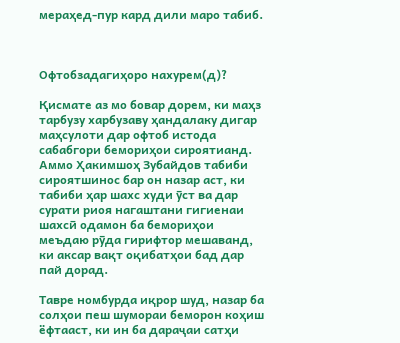мераҳед-пур кард дили маро табиб.



Офтобзадагиҳоро нахурем(д)?

Қисмате аз мо бовар дорем, ки маҳз тарбузу харбузаву ҳандалаку дигар маҳсулоти дар офтоб истода сабабгори бемориҳои сироятианд. Аммо Ҳакимшоҳ Зубайдов табиби сироятшинос бар он назар аст, ки табиби ҳар шахс худи ӯст ва дар сурати риоя нагаштани гигиенаи шахсӣ одамон ба бемориҳои меъдаю рӯда гирифтор мешаванд, ки аксар вақт оқибатҳои бад дар пай дорад.

Тавре номбурда иқрор шуд, назар ба солҳои пеш шумораи беморон коҳиш ёфтааст, ки ин ба дараҷаи сатҳи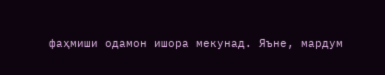фаҳмиши одамон ишора мекунад. Яъне, мардум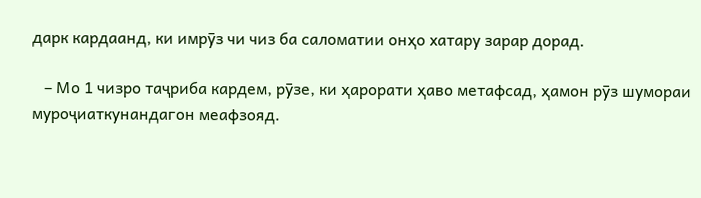дарк кардаанд, ки имрӯз чи чиз ба саломатии онҳо хатару зарар дорад.

   – Мо 1 чизро таҷриба кардем, рӯзе, ки ҳарорати ҳаво метафсад, ҳамон рӯз шумораи муроҷиаткунандагон меафзояд.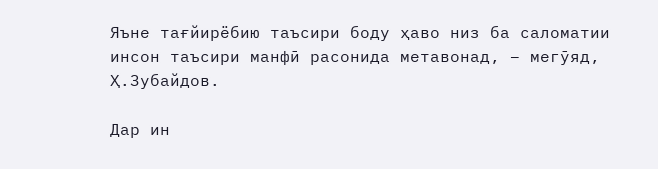Яъне тағйирёбию таъсири боду ҳаво низ ба саломатии инсон таъсири манфӣ расонида метавонад, – мегӯяд, Ҳ.Зубайдов.

Дар ин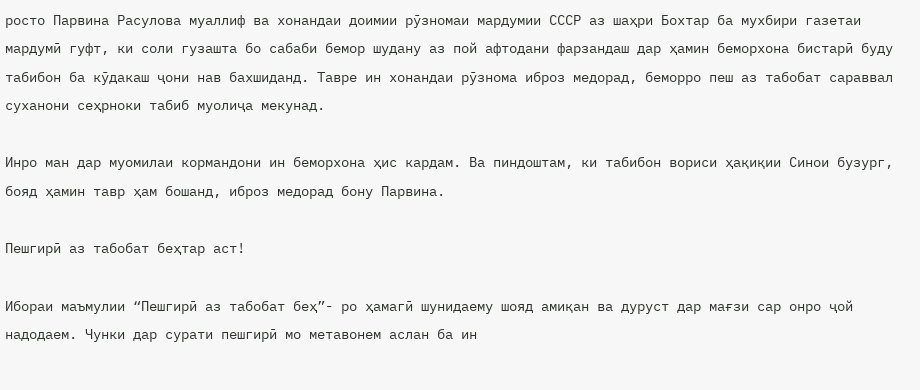росто Парвина Расулова муаллиф ва хонандаи доимии рӯзномаи мардумии СССР аз шаҳри Бохтар ба мухбири газетаи мардумӣ гуфт, ки соли гузашта бо сабаби бемор шудану аз пой афтодани фарзандаш дар ҳамин беморхона бистарӣ буду табибон ба кӯдакаш ҷони нав бахшиданд. Тавре ин хонандаи рӯзнома иброз медорад, беморро пеш аз табобат сараввал суханони сеҳрноки табиб муолиҷа мекунад.

Инро ман дар муомилаи кормандони ин беморхона ҳис кардам. Ва пиндоштам, ки табибон вориси ҳақиқии Синои бузург, бояд ҳамин тавр ҳам бошанд, иброз медорад бону Парвина.

Пешгирӣ аз табобат беҳтар аст!

Ибораи маъмулии “Пешгирӣ аз табобат беҳ”- ро ҳамагӣ шунидаему шояд амиқан ва дуруст дар мағзи сар онро ҷой надодаем. Чунки дар сурати пешгирӣ мо метавонем аслан ба ин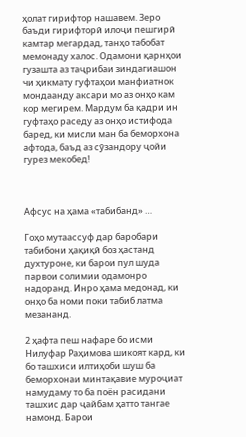ҳолат гирифтор нашавем. Зеро баъди гирифторӣ илоҷи пешгирӣ камтар мегардад, танҳо табобат мемонаду халос. Одамони қарнҳои гузашта аз таҷрибаи зиндагиашон чи ҳикмату гуфтаҳои манфиатнок мондаанду аксари мо аз онҳо кам кор мегирем. Мардум ба қадри ин гуфтаҳо раседу аз онҳо истифода баред, ки мисли ман ба беморхона афтода, баъд аз сӯзандору ҷойи гурез мекобед!



Афсус на ҳама «табибанд» …

Гоҳо мутаассуф дар баробари табибони ҳақиқӣ боз ҳастанд духтуроне, ки барои пул шуда парвои солимии одамонро надоранд. Инро ҳама медонад, ки онҳо ба номи поки табиб латма мезананд.

2 ҳафта пеш нафаре бо исми Нилуфар Раҳимова шикоят кард, ки бо ташхиси илтиҳоби шуш ба беморхонаи минтақавие муроҷиат намудаму то ба поён расидани ташхис дар ҷайбам ҳатто тангае намонд. Барои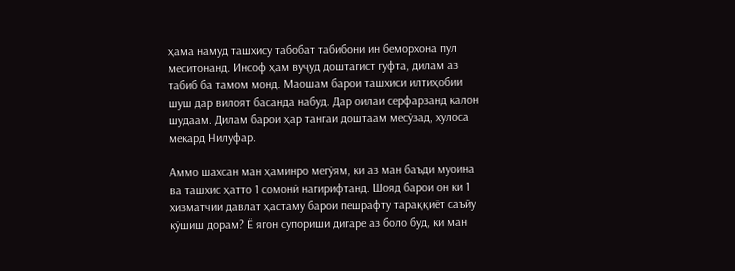ҳама намуд ташхису табобат табибони ин беморхона пул меситонанд. Инсоф ҳам вуҷуд доштагист гуфта, дилам аз табиб ба тамом монд. Маошам барои ташхиси илтиҳобии шуш дар вилоят басанда набуд. Дар оилаи серфарзанд калон шудаам. Дилам барои ҳар тангаи доштаам месӯзад, хулоса мекард Нилуфар.

Аммо шахсан ман ҳаминро мегӯям, ки аз ман баъди муоина ва ташхис ҳатто 1 сомонӣ нагирифтанд. Шояд барои он ки 1 хизматчии давлат ҳастаму барои пешрафту тараққиёт саъйу кӯшиш дорам? Ё ягон супориши дигаре аз боло буд, ки ман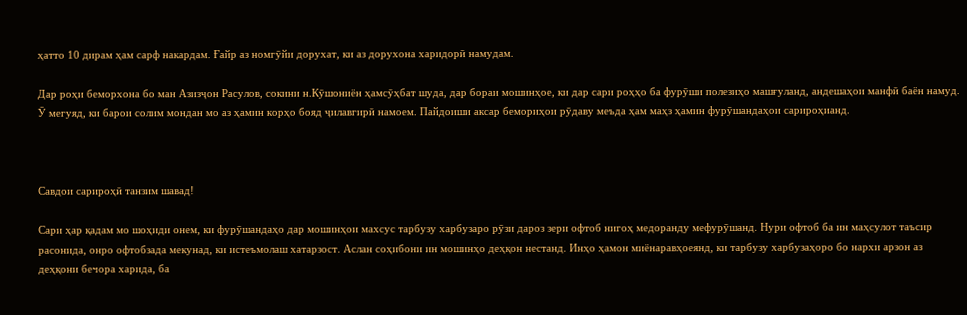ҳатто 10 дирам ҳам сарф накардам. Ғайр аз номгӯйи дорухат, ки аз дорухона харидорӣ намудам.

Дар роҳи беморхона бо ман Азизҷон Расулов, сокини н.Кӯшониён ҳамсӯҳбат шуда, дар бораи мошинҳое, ки дар сари роҳҳо ба фурӯши полезиҳо машғуланд, андешаҳои манфӣ баён намуд. Ӯ мегуяд, ки барои солим мондан мо аз ҳамин корҳо бояд ҷилавгирӣ намоем. Пайдоиши аксар бемориҳои рӯдаву меъда ҳам маҳз ҳамин фурӯшандаҳои сарироҳианд.



Савдои сарироҳӣ танзим шавад!

Сари ҳар қадам мо шоҳиди онем, ки фурӯшандаҳо дар мошинҳои махсус тарбузу харбузаро рӯзи дароз зери офтоб нигоҳ медоранду мефурӯшанд. Нури офтоб ба ин маҳсулот таъсир расонида, онро офтобзада мекунад, ки истеъмолаш хатарзост. Аслан соҳибони ин мошинҳо деҳқон нестанд. Инҳо ҳамон миёнаравҳоеянд, ки тарбузу харбузаҳоро бо нархи арзон аз деҳқони бечора харида, ба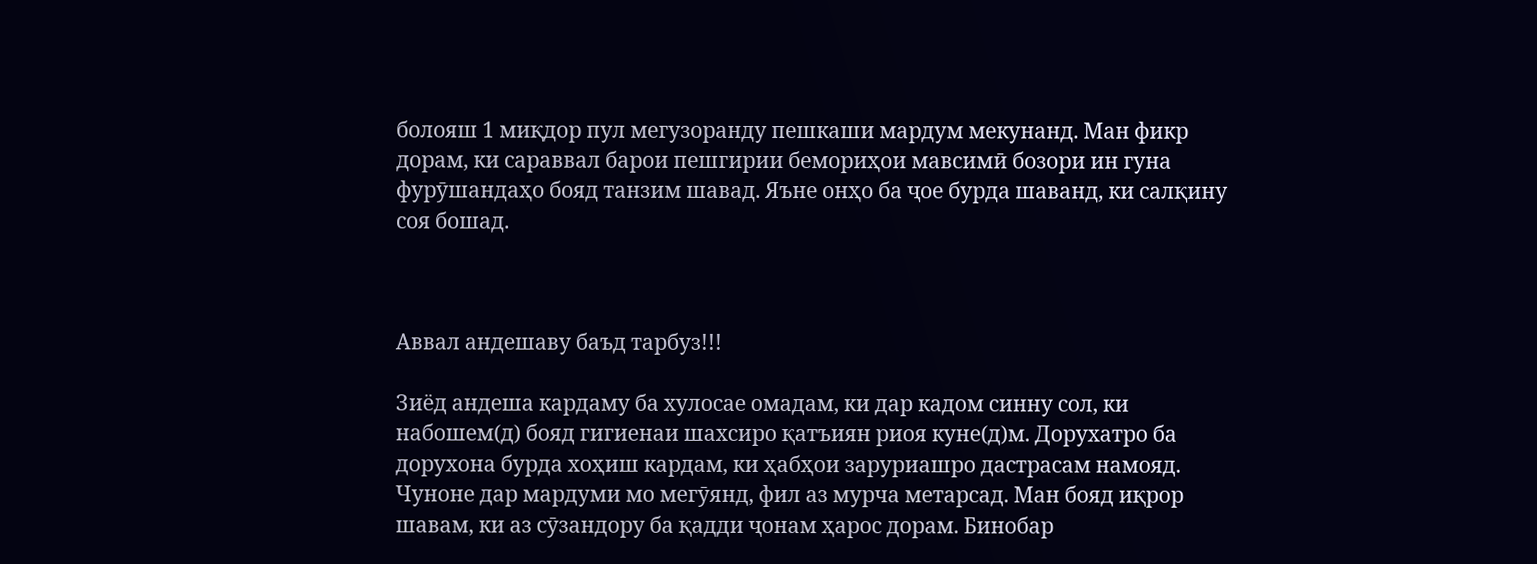болояш 1 миқдор пул мегузоранду пешкаши мардум мекунанд. Ман фикр дорам, ки сараввал барои пешгирии бемориҳои мавсимӣ бозори ин гуна фурӯшандаҳо бояд танзим шавад. Яъне онҳо ба ҷое бурда шаванд, ки салқину соя бошад.



Аввал андешаву баъд тарбуз!!!

Зиёд андеша кардаму ба хулосае омадам, ки дар кадом синну сол, ки набошем(д) бояд гигиенаи шахсиро қатъиян риоя куне(д)м. Дорухатро ба дорухона бурда хоҳиш кардам, ки ҳабҳои заруриашро дастрасам намояд. Чуноне дар мардуми мо мегӯянд, фил аз мурча метарсад. Ман бояд иқрор шавам, ки аз сӯзандору ба қадди ҷонам ҳарос дорам. Бинобар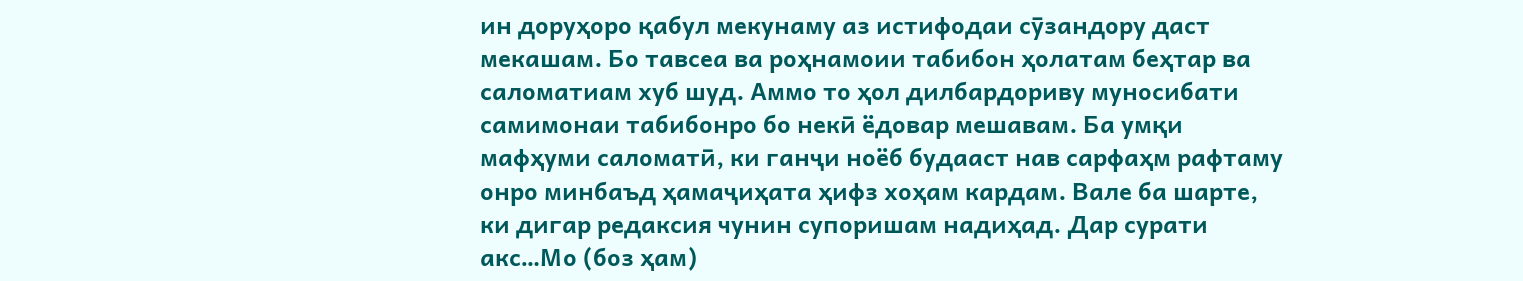ин доруҳоро қабул мекунаму аз истифодаи сӯзандору даст мекашам. Бо тавсеа ва роҳнамоии табибон ҳолатам беҳтар ва саломатиам хуб шуд. Аммо то ҳол дилбардориву муносибати самимонаи табибонро бо некӣ ёдовар мешавам. Ба умқи мафҳуми саломатӣ, ки ганҷи ноёб будааст нав сарфаҳм рафтаму онро минбаъд ҳамаҷиҳата ҳифз хоҳам кардам. Вале ба шарте, ки дигар редаксия чунин супоришам надиҳад. Дар сурати акс…Мо (боз ҳам)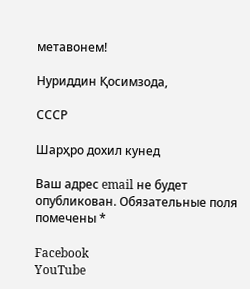метавонем!

Нуриддин Қосимзода,

СССР

Шарҳро дохил кунед

Ваш адрес email не будет опубликован. Обязательные поля помечены *

Facebook
YouTube